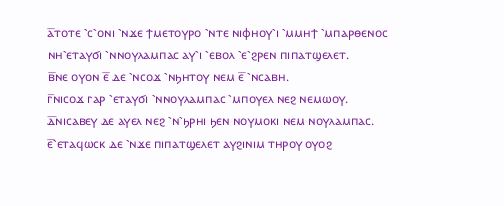ⲁ̅ⲧⲟⲧⲉ ⳿ⲥ⳿ⲟⲛⲓ ⳿ⲛϫⲉ ϯⲙⲉⲧⲟⲩⲣⲟ ⳿ⲛⲧⲉ ⲛⲓⲫⲏⲟⲩ⳿ⲓ ⳿ⲙⲙⲏϯ ⳿ⲙⲡⲁⲣⲑⲉⲛⲟⲥ ⲛⲏ⳿ⲉⲧⲁⲩϭⲓ ⳿ⲛⲛⲟⲩⲗⲁⲙⲡⲁⲥ ⲁⲩ⳿ⲓ ⳿ⲉⲃⲟⲗ ⳿ⲉ⳿ϩⲣⲉⲛ ⲡⲓⲡⲁⲧϣⲉⲗⲉⲧ.
ⲃ̅ⲛⲉ ⲟⲩⲟⲛ ⲉ̅ ⲇⲉ ⳿ⲛⲥⲟϫ ⳿ⲛϧⲏⲧⲟⲩ ⲛⲉⲙ ⲉ̅ ⳿ⲛⲥⲁⲃⲏ.
ⲅ̅ⲛⲓⲥⲟϫ ⲅⲁⲣ ⳿ⲉⲧⲁⲩϭⲓ ⳿ⲛⲛⲟⲩⲗⲁⲙⲡⲁⲥ ⳿ⲙⲡⲟⲩⲉⲗ ⲛⲉϩ ⲛⲉⲙⲱⲟⲩ.
ⲇ̅ⲛⲓⲥⲁⲃⲉⲩ ⲇⲉ ⲁⲩⲉⲗ ⲛⲉϩ ⳿ⲛ⳿ϧⲣⲏⲓ ϧⲉⲛ ⲛⲟⲩⲙⲟⲕⲓ ⲛⲉⲙ ⲛⲟⲩⲗⲁⲙⲡⲁⲥ.
ⲉ̅⳿ⲉⲧⲁϥⲱⲥⲕ ⲇⲉ ⳿ⲛϫⲉ ⲡⲓⲡⲁⲧϣⲉⲗⲉⲧ ⲁⲩϩⲓⲛⲓⲙ ⲧⲏⲣⲟⲩ ⲟⲩⲟϩ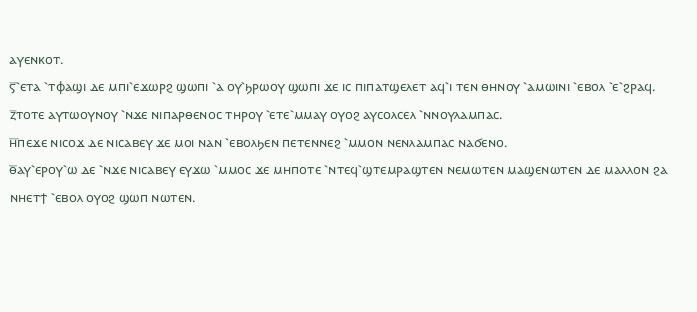ⲁⲩⲉⲛⲕⲟⲧ.
ⲋ̅⳿ⲉⲧⲁ ⳿ⲧⲫⲁϣⲓ ⲇⲉ ⲙⲡⲓ⳿ⲉϫⲱⲣϩ ϣⲱⲡⲓ ⳿ⲁ ⲟⲩ⳿ϧⲣⲱⲟⲩ ϣⲱⲡⲓ ϫⲉ ⲓⲥ ⲡⲓⲡⲁⲧϣⲉⲗⲉⲧ ⲁϥ⳿ⲓ ⲧⲉⲛ ⲑⲏⲛⲟⲩ ⳿ⲁⲙⲱⲓⲛⲓ ⳿ⲉⲃⲟⲗ ⳿ⲉ⳿ϩⲣⲁϥ.
ⲍ̅ⲧⲟⲧⲉ ⲁⲩⲧⲱⲟⲩⲛⲟⲩ ⳿ⲛϫⲉ ⲛⲓⲡⲁⲣⲑⲉⲛⲟⲥ ⲧⲏⲣⲟⲩ ⳿ⲉⲧⲉ⳿ⲙⲙⲁⲩ ⲟⲩⲟϩ ⲁⲩⲥⲟⲗⲥⲉⲗ ⳿ⲛⲛⲟⲩⲗⲁⲙⲡⲁⲥ.
ⲏ̅ⲡⲉϫⲉ ⲛⲓⲥⲟϫ ⲇⲉ ⲛⲓⲥⲁⲃⲉⲩ ϫⲉ ⲙⲟⲓ ⲛⲁⲛ ⳿ⲉⲃⲟⲗϧⲉⲛ ⲡⲉⲧⲉⲛⲛⲉϩ ⳿ⲙⲙⲟⲛ ⲛⲉⲛⲗⲁⲙⲡⲁⲥ ⲛⲁϭⲉⲛⲟ.
ⲑ̅ⲁⲩ⳿ⲉⲣⲟⲩ⳿ⲱ ⲇⲉ ⳿ⲛϫⲉ ⲛⲓⲥⲁⲃⲉⲩ ⲉⲩϫⲱ ⳿ⲙⲙⲟⲥ ϫⲉ ⲙⲏⲡⲟⲧⲉ ⳿ⲛⲧⲉϥ⳿ϣⲧⲉⲙⲣⲁϣⲧⲉⲛ ⲛⲉⲙⲱⲧⲉⲛ ⲙⲁϣⲉⲛⲱⲧⲉⲛ ⲇⲉ ⲙⲁⲗⲗⲟⲛ ϩⲁ ⲛⲏⲉⲧϯ ⳿ⲉⲃⲟⲗ ⲟⲩⲟϩ ϣⲱⲡ ⲛⲱⲧⲉⲛ.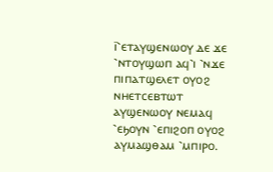ⲓ̅⳿ⲉⲧⲁⲩϣⲉⲛⲱⲟⲩ ⲇⲉ ϫⲉ ⳿ⲛⲧⲟⲩϣⲱⲡ ⲁϥ⳿ⲓ ⳿ⲛϫⲉ ⲡⲓⲡⲁⲧϣⲉⲗⲉⲧ ⲟⲩⲟϩ ⲛⲏⲉⲧⲥⲉⲃⲧⲱⲧ ⲁⲩϣⲉⲛⲱⲟⲩ ⲛⲉⲙⲁϥ ⳿ⲉϧⲟⲩⲛ ⳿ⲉⲡⲓϩⲟⲡ ⲟⲩⲟϩ ⲁⲩⲙⲁϣⲑⲁⲙ ⳿ⲙⲡⲓⲣⲟ.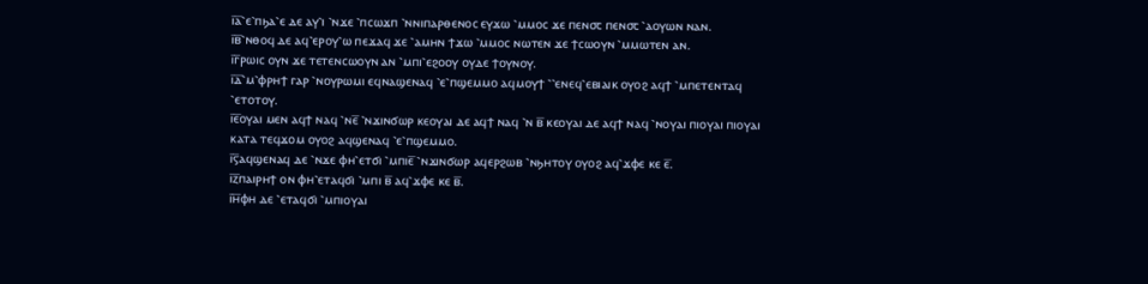ⲓ̅ⲁ̅⳿ⲉ⳿ⲡϧⲁ⳿ⲉ ⲇⲉ ⲁⲩ⳿ⲓ ⳿ⲛϫⲉ ⳿ⲡⲥⲱϫⲡ ⳿ⲛⲛⲓⲡⲁⲣⲑⲉⲛⲟⲥ ⲉⲩϫⲱ ⳿ⲙⲙⲟⲥ ϫⲉ ⲡⲉⲛ⳪ ⲡⲉⲛ⳪ ⳿ⲁⲟⲩⲱⲛ ⲛⲁⲛ.
ⲓ̅ⲃ̅⳿ⲛⲑⲟϥ ⲇⲉ ⲁϥ⳿ⲉⲣⲟⲩ⳿ⲱ ⲡⲉϫⲁϥ ϫⲉ ⳿ⲁⲙⲏⲛ ϯϫⲱ ⳿ⲙⲙⲟⲥ ⲛⲱⲧⲉⲛ ϫⲉ ϯⲥⲱⲟⲩⲛ ⳿ⲙⲙⲱⲧⲉⲛ ⲁⲛ.
ⲓ̅ⲅ̅ⲣⲱⲓⲥ ⲟⲩⲛ ϫⲉ ⲧⲉⲧⲉⲛⲥⲱⲟⲩⲛ ⲁⲛ ⳿ⲙⲡⲓ⳿ⲉϩⲟⲟⲩ ⲟⲩⲇⲉ ϯⲟⲩⲛⲟⲩ.
ⲓ̅ⲇ̅⳿ⲙ⳿ⲫⲣⲏϯ ⲅⲁⲣ ⳿ⲛⲟⲩⲣⲱⲙⲓ ⲉϥⲛⲁϣⲉⲛⲁϥ ⳿ⲉ⳿ⲡϣⲉⲙⲙⲟ ⲁϥⲙⲟⲩϯ ⳿⳿ⲉⲛⲉϥ⳿ⲉⲃⲓⲁⲓⲕ ⲟⲩⲟϩ ⲁϥϯ ⳿ⲙⲡⲉⲧⲉⲛⲧⲁϥ ⳿ⲉⲧⲟⲧⲟⲩ.
ⲓ̅ⲉ̅ⲟⲩⲁⲓ ⲙⲉⲛ ⲁϥϯ ⲛⲁϥ ⳿ⲛⲉ̅ ⳿ⲛϫⲓⲛϭⲱⲣ ⲕⲉⲟⲩⲁⲓ ⲇⲉ ⲁϥϯ ⲛⲁϥ ⳿ⲛ ⲃ̅ ⲕⲉⲟⲩⲁⲓ ⲇⲉ ⲁϥϯ ⲛⲁϥ ⳿ⲛⲟⲩⲁⲓ ⲡⲓⲟⲩⲁⲓ ⲡⲓⲟⲩⲁⲓ ⲕⲁⲧⲁ ⲧⲉϥϫⲟⲙ ⲟⲩⲟϩ ⲁϥϣⲉⲛⲁϥ ⳿ⲉ⳿ⲡϣⲉⲙⲙⲟ.
ⲓ̅ⲋ̅ⲁϥϣⲉⲛⲁϥ ⲇⲉ ⳿ⲛϫⲉ ⲫⲏ⳿ⲉⲧϭⲓ ⳿ⲙⲡⲓⲉ̅ ⳿ⲛϫⲓⲛϭⲱⲣ ⲁϥⲉⲣϩⲱⲃ ⳿ⲛϧⲏⲧⲟⲩ ⲟⲩⲟϩ ⲁϥ⳿ϫⲫⲉ ⲕⲉ ⲉ̅.
ⲓ̅ⲍ̅ⲡⲁⲓⲣⲏϯ ⲟⲛ ⲫⲏ⳿ⲉⲧⲁϥϭⲓ ⳿ⲙⲡⲓ ⲃ̅ ⲁϥ⳿ϫⲫⲉ ⲕⲉ ⲃ̅.
ⲓ̅ⲏ̅ⲫⲏ ⲇⲉ ⳿ⲉⲧⲁϥϭⲓ ⳿ⲙⲡⲓⲟⲩⲁⲓ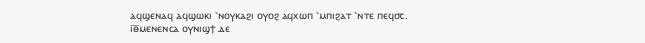ⲁϥϣⲉⲛⲁϥ ⲁϥϣⲱⲕⲓ ⳿ⲛⲟⲩⲕⲁϩⲓ ⲟⲩⲟϩ ⲁϥⲭⲱⲡ ⳿ⲙⲡⲓϩⲁⲧ ⳿ⲛⲧⲉ ⲡⲉϥ⳪.
ⲓ̅ⲑ̅ⲙⲉⲛⲉⲛⲥⲁ ⲟⲩⲛⲓϣϯ ⲇⲉ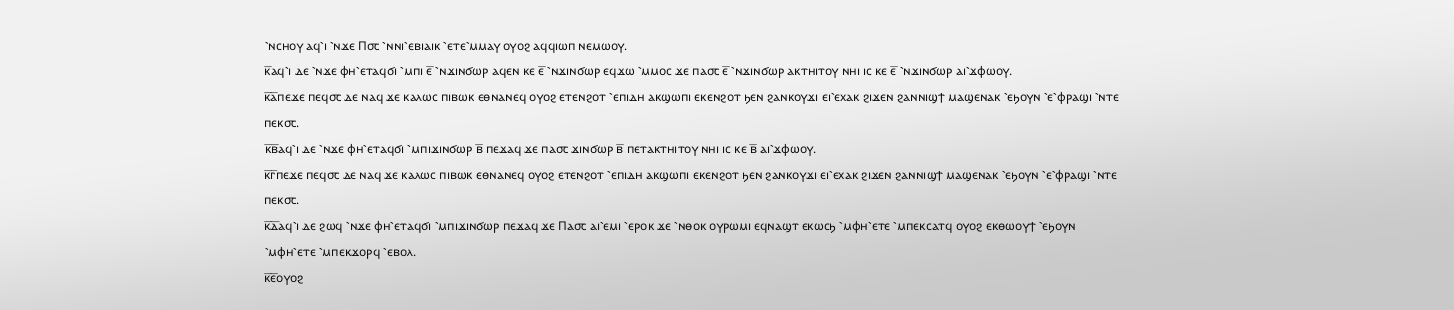⳿ⲛⲥⲏⲟⲩ ⲁϥ⳿ⲓ ⳿ⲛϫⲉ Ⲡ⳪ ⳿ⲛⲛⲓ⳿ⲉⲃⲓⲁⲓⲕ ⳿ⲉⲧⲉ⳿ⲙⲙⲁⲩ ⲟⲩⲟϩ ⲁϥϥⲓⲱⲡ ⲛⲉⲙⲱⲟⲩ.
ⲕ̅ⲁϥ⳿ⲓ ⲇⲉ ⳿ⲛϫⲉ ⲫⲏ⳿ⲉⲧⲁϥϭⲓ ⳿ⲙⲡⲓ ⲉ̅ ⳿ⲛϫⲓⲛϭⲱⲣ ⲁϥⲉⲛ ⲕⲉ ⲉ̅ ⳿ⲛϫⲓⲛϭⲱⲣ ⲉϥϫⲱ ⳿ⲙⲙⲟⲥ ϫⲉ ⲡⲁ⳪ ⲉ̅ ⳿ⲛϫⲓⲛϭⲱⲣ ⲁⲕⲧⲏⲓⲧⲟⲩ ⲛⲏⲓ ⲓⲥ ⲕⲉ ⲉ̅ ⳿ⲛϫⲓⲛϭⲱⲣ ⲁⲓ⳿ϫⲫⲱⲟⲩ.
ⲕ̅ⲁ̅ⲡⲉϫⲉ ⲡⲉϥ⳪ ⲇⲉ ⲛⲁϥ ϫⲉ ⲕⲁⲗⲱⲥ ⲡⲓⲃⲱⲕ ⲉⲑⲛⲁⲛⲉϥ ⲟⲩⲟϩ ⲉⲧⲉⲛϩⲟⲧ ⳿ⲉⲡⲓⲇⲏ ⲁⲕϣⲱⲡⲓ ⲉⲕⲉⲛϩⲟⲧ ϧⲉⲛ ϩⲁⲛⲕⲟⲩϫⲓ ⲉⲓ⳿ⲉⲭⲁⲕ ϩⲓϫⲉⲛ ϩⲁⲛⲛⲓϣϯ ⲙⲁϣⲉⲛⲁⲕ ⳿ⲉϧⲟⲩⲛ ⳿ⲉ⳿ⲫⲣⲁϣⲓ ⳿ⲛⲧⲉ ⲡⲉⲕ⳪.
ⲕ̅ⲃ̅ⲁϥ⳿ⲓ ⲇⲉ ⳿ⲛϫⲉ ⲫⲏ⳿ⲉⲧⲁϥϭⲓ ⳿ⲙⲡⲓϫⲓⲛϭⲱⲣ ⲃ̅ ⲡⲉϫⲁϥ ϫⲉ ⲡⲁ⳪ ϫⲓⲛϭⲱⲣ ⲃ̅ ⲡⲉⲧⲁⲕⲧⲏⲓⲧⲟⲩ ⲛⲏⲓ ⲓⲥ ⲕⲉ ⲃ̅ ⲁⲓ⳿ϫⲫⲱⲟⲩ.
ⲕ̅ⲅ̅ⲡⲉϫⲉ ⲡⲉϥ⳪ ⲇⲉ ⲛⲁϥ ϫⲉ ⲕⲁⲗⲱⲥ ⲡⲓⲃⲱⲕ ⲉⲑⲛⲁⲛⲉϥ ⲟⲩⲟϩ ⲉⲧⲉⲛϩⲟⲧ ⳿ⲉⲡⲓⲇⲏ ⲁⲕϣⲱⲡⲓ ⲉⲕⲉⲛϩⲟⲧ ϧⲉⲛ ϩⲁⲛⲕⲟⲩϫⲓ ⲉⲓ⳿ⲉⲭⲁⲕ ϩⲓϫⲉⲛ ϩⲁⲛⲛⲓϣϯ ⲙⲁϣⲉⲛⲁⲕ ⳿ⲉϧⲟⲩⲛ ⳿ⲉ⳿ⲫⲣⲁϣⲓ ⳿ⲛⲧⲉ ⲡⲉⲕ⳪.
ⲕ̅ⲇ̅ⲁϥ⳿ⲓ ⲇⲉ ϩⲱϥ ⳿ⲛϫⲉ ⲫⲏ⳿ⲉⲧⲁϥϭⲓ ⳿ⲙⲡⲓϫⲓⲛϭⲱⲣ ⲡⲉϫⲁϥ ϫⲉ Ⲡⲁ⳪ ⲁⲓ⳿ⲉⲙⲓ ⳿ⲉⲣⲟⲕ ϫⲉ ⳿ⲛⲑⲟⲕ ⲟⲩⲣⲱⲙⲓ ⲉϥⲛⲁϣⲧ ⲉⲕⲱⲥϧ ⳿ⲙⲫⲏ⳿ⲉⲧⲉ ⳿ⲙⲡⲉⲕⲥⲁⲧϥ ⲟⲩⲟϩ ⲉⲕⲑⲱⲟⲩϯ ⳿ⲉϧⲟⲩⲛ ⳿ⲙⲫⲏ⳿ⲉⲧⲉ ⳿ⲙⲡⲉⲕϫⲟⲣϥ ⳿ⲉⲃⲟⲗ.
ⲕ̅ⲉ̅ⲟⲩⲟϩ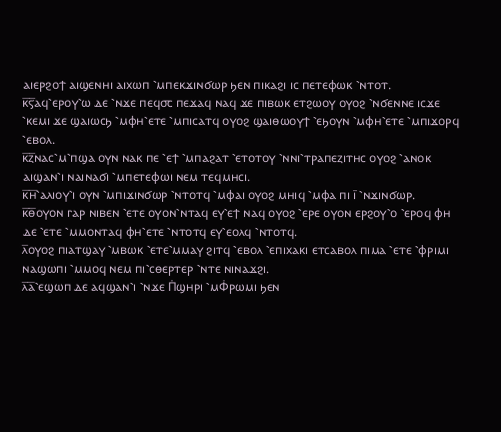ⲁⲓⲉⲣϩⲟϯ ⲁⲓϣⲉⲛⲏⲓ ⲁⲓⲭⲱⲡ ⳿ⲙⲡⲉⲕϫⲓⲛϭⲱⲣ ϧⲉⲛ ⲡⲓⲕⲁϩⲓ ⲓⲥ ⲡⲉⲧⲉⲫⲱⲕ ⳿ⲛⲧⲟⲧ.
ⲕ̅ⲋ̅ⲁϥ⳿ⲉⲣⲟⲩ⳿ⲱ ⲇⲉ ⳿ⲛϫⲉ ⲡⲉϥ⳪ ⲡⲉϫⲁϥ ⲛⲁϥ ϫⲉ ⲡⲓⲃⲱⲕ ⲉⲧϩⲱⲟⲩ ⲟⲩⲟϩ ⳿ⲛϭⲉⲛⲛⲉ ⲓⲥϫⲉ ⳿ⲕⲉⲙⲓ ϫⲉ ϣⲁⲓⲱⲥϧ ⳿ⲙⲫⲏ⳿ⲉⲧⲉ ⳿ⲙⲡⲓⲥⲁⲧϥ ⲟⲩⲟϩ ϣⲁⲓⲑⲱⲟⲩϯ ⳿ⲉϧⲟⲩⲛ ⳿ⲙⲫⲏ⳿ⲉⲧⲉ ⳿ⲙⲡⲓϫⲟⲣϥ ⳿ⲉⲃⲟⲗ.
ⲕ̅ⲍ̅ⲛⲁⲥ⳿ⲙ⳿ⲡϣⲁ ⲟⲩⲛ ⲛⲁⲕ ⲡⲉ ⳿ⲉϯ ⳿ⲙⲡⲁϩⲁⲧ ⳿ⲉⲧⲟⲧⲟⲩ ⳿ⲛⲛⲓ⳿ⲧⲣⲁⲡⲉⲍⲓⲧⲏⲥ ⲟⲩⲟϩ ⳿ⲁⲛⲟⲕ ⲁⲓϣⲁⲛ⳿ⲓ ⲛⲁⲓⲛⲁϭⲓ ⳿ⲙⲡⲉⲧⲉⲫⲱⲓ ⲛⲉⲙ ⲧⲉϥⲙⲏⲥⲓ.
ⲕ̅ⲏ̅⳿ⲁⲗⲓⲟⲩ⳿ⲓ ⲟⲩⲛ ⳿ⲙⲡⲓϫⲓⲛϭⲱⲣ ⳿ⲛⲧⲟⲧϥ ⳿ⲙⲫⲁⲓ ⲟⲩⲟϩ ⲙⲏⲓϥ ⳿ⲙⲫⲁ ⲡⲓ ⲓ̅ ⳿ⲛϫⲓⲛϭⲱⲣ.
ⲕ̅ⲑ̅ⲟⲩⲟⲛ ⲅⲁⲣ ⲛⲓⲃⲉⲛ ⳿ⲉⲧⲉ ⲟⲩⲟⲛ⳿ⲛⲧⲁϥ ⲉⲩ⳿ⲉϯ ⲛⲁϥ ⲟⲩⲟϩ ⳿ⲉⲣⲉ ⲟⲩⲟⲛ ⲉⲣϩⲟⲩ⳿ⲟ ⳿ⲉⲣⲟϥ ⲫⲏ ⲇⲉ ⳿ⲉⲧⲉ ⳿ⲙⲙⲟⲛⲧⲁϥ ⲫⲏ⳿ⲉⲧⲉ ⳿ⲛⲧⲟⲧϥ ⲉⲩ⳿ⲉⲟⲗϥ ⳿ⲛⲧⲟⲧϥ.
ⲗ̅ⲟⲩⲟϩ ⲡⲓⲁⲧϣⲁⲩ ⳿ⲙⲃⲱⲕ ⳿ⲉⲧⲉ⳿ⲙⲙⲁⲩ ϩⲓⲧϥ ⳿ⲉⲃⲟⲗ ⳿ⲉⲡⲓⲭⲁⲕⲓ ⲉⲧⲥⲁⲃⲟⲗ ⲡⲓⲙⲁ ⳿ⲉⲧⲉ ⳿ⲫⲣⲓⲙⲓ ⲛⲁϣⲱⲡⲓ ⳿ⲙⲙⲟϥ ⲛⲉⲙ ⲡⲓ⳿ⲥⲑⲉⲣⲧⲉⲣ ⳿ⲛⲧⲉ ⲛⲓⲛⲁϫϩⲓ.
ⲗ̅ⲁ̅⳿ⲉϣⲱⲡ ⲇⲉ ⲁϥϣⲁⲛ⳿ⲓ ⳿ⲛϫⲉ Ⲡ̇ϣⲏⲣⲓ ⳿ⲙⲪ̇ⲣⲱⲙⲓ ϧⲉⲛ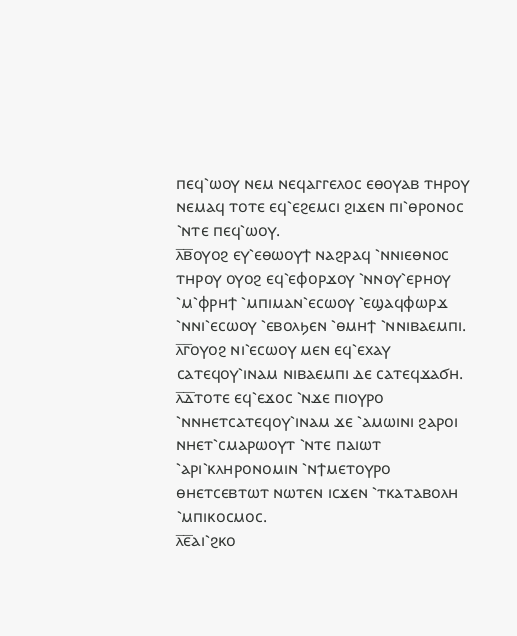ⲡⲉϥ⳿ⲱⲟⲩ ⲛⲉⲙ ⲛⲉϥⲁⲅⲅⲉⲗⲟⲥ ⲉⲑⲟⲩⲁⲃ ⲧⲏⲣⲟⲩ ⲛⲉⲙⲁϥ ⲧⲟⲧⲉ ⲉϥ⳿ⲉϩⲉⲙⲥⲓ ϩⲓϫⲉⲛ ⲡⲓ⳿ⲑⲣⲟⲛⲟⲥ ⳿ⲛⲧⲉ ⲡⲉϥ⳿ⲱⲟⲩ.
ⲗ̅ⲃ̅ⲟⲩⲟϩ ⲉⲩ⳿ⲉⲑⲱⲟⲩϯ ⲛⲁϩⲣⲁϥ ⳿ⲛⲛⲓⲉⲑⲛⲟⲥ ⲧⲏⲣⲟⲩ ⲟⲩⲟϩ ⲉϥ⳿ⲉⲫⲟⲣϫⲟⲩ ⳿ⲛⲛⲟⲩ⳿ⲉⲣⲏⲟⲩ ⳿ⲙ⳿ⲫⲣⲏϯ ⳿ⲙⲡⲓⲙⲁⲛ⳿ⲉⲥⲱⲟⲩ ⳿ⲉϣⲁϥⲫⲱⲣϫ ⳿ⲛⲛⲓ⳿ⲉⲥⲱⲟⲩ ⳿ⲉⲃⲟⲗϧⲉⲛ ⳿ⲑⲙⲏϯ ⳿ⲛⲛⲓⲃⲁⲉⲙⲡⲓ.
ⲗ̅ⲅ̅ⲟⲩⲟϩ ⲛⲓ⳿ⲉⲥⲱⲟⲩ ⲙⲉⲛ ⲉϥ⳿ⲉⲭⲁⲩ ⲥⲁⲧⲉϥⲟⲩ⳿ⲓⲛⲁⲙ ⲛⲓⲃⲁⲉⲙⲡⲓ ⲇⲉ ⲥⲁⲧⲉϥϫⲁϭⲏ.
ⲗ̅ⲇ̅ⲧⲟⲧⲉ ⲉϥ⳿ⲉϫⲟⲥ ⳿ⲛϫⲉ ⲡⲓⲟⲩⲣⲟ ⳿ⲛⲛⲏⲉⲧⲥⲁⲧⲉϥⲟⲩ⳿ⲓⲛⲁⲙ ϫⲉ ⳿ⲁⲙⲱⲓⲛⲓ ϩⲁⲣⲟⲓ ⲛⲏⲉⲧ⳿ⲥⲙⲁⲣⲱⲟⲩⲧ ⳿ⲛⲧⲉ ⲡⲁⲓⲱⲧ ⳿ⲁⲣⲓ⳿ⲕⲗⲏⲣⲟⲛⲟⲙⲓⲛ ⳿ⲛϯⲙⲉⲧⲟⲩⲣⲟ ⲑⲏⲉⲧⲥⲉⲃⲧⲱⲧ ⲛⲱⲧⲉⲛ ⲓⲥϫⲉⲛ ⳿ⲧⲕⲁⲧⲁⲃⲟⲗⲏ ⳿ⲙⲡⲓⲕⲟⲥⲙⲟⲥ.
ⲗ̅ⲉ̅ⲁⲓ⳿ϩⲕⲟ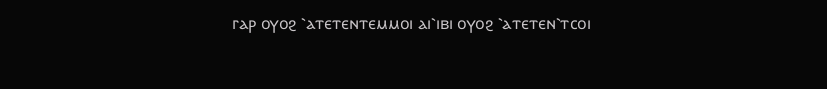ⲅⲁⲣ ⲟⲩⲟϩ ⳿ⲁⲧⲉⲧⲉⲛⲧⲉⲙⲙⲟⲓ ⲁⲓ⳿ⲓⲃⲓ ⲟⲩⲟϩ ⳿ⲁⲧⲉⲧⲉⲛ⳿ⲧⲥⲟⲓ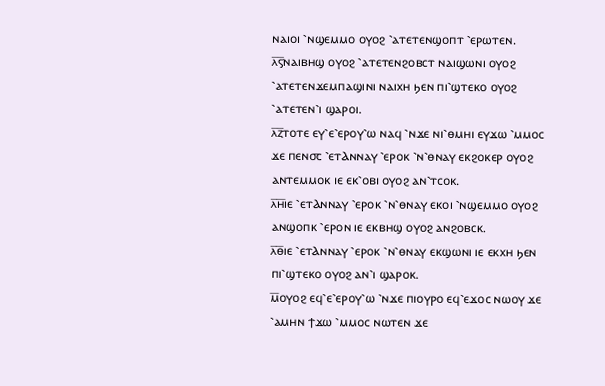ⲛⲁⲓⲟⲓ ⳿ⲛϣⲉⲙⲙⲟ ⲟⲩⲟϩ ⳿ⲁⲧⲉⲧⲉⲛϣⲟⲡⲧ ⳿ⲉⲣⲱⲧⲉⲛ.
ⲗ̅ⲋ̅ⲛⲁⲓⲃⲏϣ ⲟⲩⲟϩ ⳿ⲁⲧⲉⲧⲉⲛϩⲟⲃⲥⲧ ⲛⲁⲓϣⲱⲛⲓ ⲟⲩⲟϩ ⳿ⲁⲧⲉⲧⲉⲛϫⲉⲙⲡⲁϣⲓⲛⲓ ⲛⲁⲓⲭⲏ ϧⲉⲛ ⲡⲓ⳿ϣⲧⲉⲕⲟ ⲟⲩⲟϩ ⳿ⲁⲧⲉⲧⲉⲛ⳿ⲓ ϣⲁⲣⲟⲓ.
ⲗ̅ⲍ̅ⲧⲟⲧⲉ ⲉⲩ⳿ⲉ⳿ⲉⲣⲟⲩ⳿ⲱ ⲛⲁϥ ⳿ⲛϫⲉ ⲛⲓ⳿ⲑⲙⲏⲓ ⲉⲩϫⲱ ⳿ⲙⲙⲟⲥ ϫⲉ ⲡⲉⲛ⳪ ⳿ⲉⲧⲀⲛⲛⲁⲩ ⳿ⲉⲣⲟⲕ ⳿ⲛ⳿ⲑⲛⲁⲩ ⲉⲕϩⲟⲕⲉⲣ ⲟⲩⲟϩ ⲁⲛⲧⲉⲙⲙⲟⲕ ⲓⲉ ⲉⲕ⳿ⲟⲃⲓ ⲟⲩⲟϩ ⲁⲛ⳿ⲧⲥⲟⲕ.
ⲗ̅ⲏ̅ⲓⲉ ⳿ⲉⲧⲀⲛⲛⲁⲩ ⳿ⲉⲣⲟⲕ ⳿ⲛ⳿ⲑⲛⲁⲩ ⲉⲕⲟⲓ ⳿ⲛϣⲉⲙⲙⲟ ⲟⲩⲟϩ ⲁⲛϣⲟⲡⲕ ⳿ⲉⲣⲟⲛ ⲓⲉ ⲉⲕⲃⲏϣ ⲟⲩⲟϩ ⲁⲛϩⲟⲃⲥⲕ.
ⲗ̅ⲑ̅ⲓⲉ ⳿ⲉⲧⲀⲛⲛⲁⲩ ⳿ⲉⲣⲟⲕ ⳿ⲛ⳿ⲑⲛⲁⲩ ⲉⲕϣⲱⲛⲓ ⲓⲉ ⲉⲕⲭⲏ ϧⲉⲛ ⲡⲓ⳿ϣⲧⲉⲕⲟ ⲟⲩⲟϩ ⲁⲛ⳿ⲓ ϣⲁⲣⲟⲕ.
ⲙ̅ⲟⲩⲟϩ ⲉϥ⳿ⲉ⳿ⲉⲣⲟⲩ⳿ⲱ ⳿ⲛϫⲉ ⲡⲓⲟⲩⲣⲟ ⲉϥ⳿ⲉϫⲟⲥ ⲛⲱⲟⲩ ϫⲉ ⳿ⲁⲙⲏⲛ ϯϫⲱ ⳿ⲙⲙⲟⲥ ⲛⲱⲧⲉⲛ ϫⲉ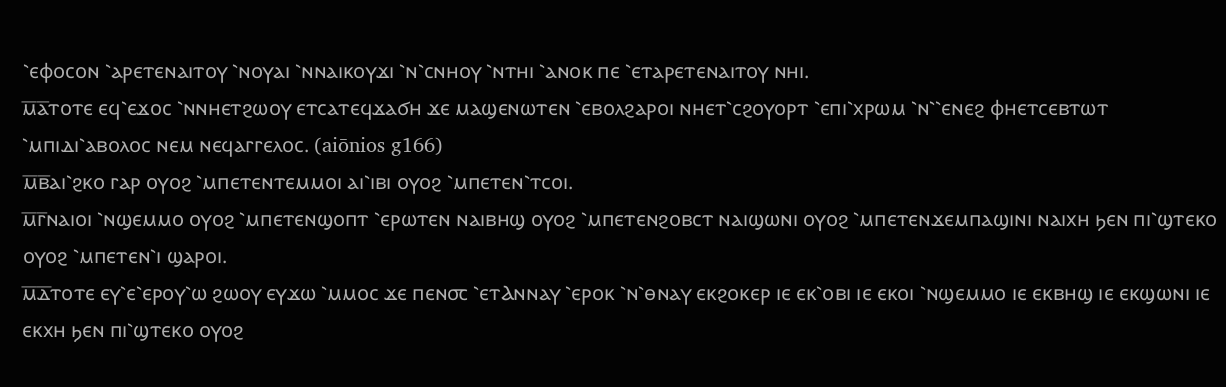⳿ⲉⲫⲟⲥⲟⲛ ⳿ⲁⲣⲉⲧⲉⲛⲁⲓⲧⲟⲩ ⳿ⲛⲟⲩⲁⲓ ⳿ⲛⲛⲁⲓⲕⲟⲩϫⲓ ⳿ⲛ⳿ⲥⲛⲏⲟⲩ ⳿ⲛⲧⲏⲓ ⳿ⲁⲛⲟⲕ ⲡⲉ ⳿ⲉⲧⲁⲣⲉⲧⲉⲛⲁⲓⲧⲟⲩ ⲛⲏⲓ.
ⲙ̅ⲁ̅ⲧⲟⲧⲉ ⲉϥ⳿ⲉϫⲟⲥ ⳿ⲛⲛⲏⲉⲧϩⲱⲟⲩ ⲉⲧⲥⲁⲧⲉϥϫⲁϭⲏ ϫⲉ ⲙⲁϣⲉⲛⲱⲧⲉⲛ ⳿ⲉⲃⲟⲗϩⲁⲣⲟⲓ ⲛⲏⲉⲧ⳿ⲥϩⲟⲩⲟⲣⲧ ⳿ⲉⲡⲓ⳿ⲭⲣⲱⲙ ⳿ⲛ⳿⳿ⲉⲛⲉϩ ⲫⲏⲉⲧⲥⲉⲃⲧⲱⲧ ⳿ⲙⲡⲓⲇⲓ⳿ⲁⲃⲟⲗⲟⲥ ⲛⲉⲙ ⲛⲉϥⲁⲅⲅⲉⲗⲟⲥ. (aiōnios g166)
ⲙ̅ⲃ̅ⲁⲓ⳿ϩⲕⲟ ⲅⲁⲣ ⲟⲩⲟϩ ⳿ⲙⲡⲉⲧⲉⲛⲧⲉⲙⲙⲟⲓ ⲁⲓ⳿ⲓⲃⲓ ⲟⲩⲟϩ ⳿ⲙⲡⲉⲧⲉⲛ⳿ⲧⲥⲟⲓ.
ⲙ̅ⲅ̅ⲛⲁⲓⲟⲓ ⳿ⲛϣⲉⲙⲙⲟ ⲟⲩⲟϩ ⳿ⲙⲡⲉⲧⲉⲛϣⲟⲡⲧ ⳿ⲉⲣⲱⲧⲉⲛ ⲛⲁⲓⲃⲏϣ ⲟⲩⲟϩ ⳿ⲙⲡⲉⲧⲉⲛϩⲟⲃⲥⲧ ⲛⲁⲓϣⲱⲛⲓ ⲟⲩⲟϩ ⳿ⲙⲡⲉⲧⲉⲛϫⲉⲙⲡⲁϣⲓⲛⲓ ⲛⲁⲓⲭⲏ ϧⲉⲛ ⲡⲓ⳿ϣⲧⲉⲕⲟ ⲟⲩⲟϩ ⳿ⲙⲡⲉⲧⲉⲛ⳿ⲓ ϣⲁⲣⲟⲓ.
ⲙ̅ⲇ̅ⲧⲟⲧⲉ ⲉⲩ⳿ⲉ⳿ⲉⲣⲟⲩ⳿ⲱ ϩⲱⲟⲩ ⲉⲩϫⲱ ⳿ⲙⲙⲟⲥ ϫⲉ ⲡⲉⲛ⳪ ⳿ⲉⲧⲀⲛⲛⲁⲩ ⳿ⲉⲣⲟⲕ ⳿ⲛ⳿ⲑⲛⲁⲩ ⲉⲕϩⲟⲕⲉⲣ ⲓⲉ ⲉⲕ⳿ⲟⲃⲓ ⲓⲉ ⲉⲕⲟⲓ ⳿ⲛϣⲉⲙⲙⲟ ⲓⲉ ⲉⲕⲃⲏϣ ⲓⲉ ⲉⲕϣⲱⲛⲓ ⲓⲉ ⲉⲕⲭⲏ ϧⲉⲛ ⲡⲓ⳿ϣⲧⲉⲕⲟ ⲟⲩⲟϩ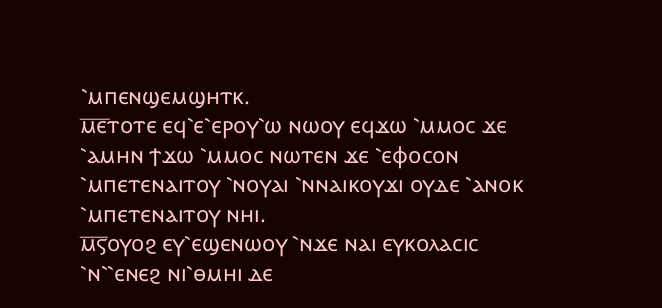⳿ⲙⲡⲉⲛϣⲉⲙϣⲏⲧⲕ.
ⲙ̅ⲉ̅ⲧⲟⲧⲉ ⲉϥ⳿ⲉ⳿ⲉⲣⲟⲩ⳿ⲱ ⲛⲱⲟⲩ ⲉϥϫⲱ ⳿ⲙⲙⲟⲥ ϫⲉ ⳿ⲁⲙⲏⲛ ϯϫⲱ ⳿ⲙⲙⲟⲥ ⲛⲱⲧⲉⲛ ϫⲉ ⳿ⲉⲫⲟⲥⲟⲛ ⳿ⲙⲡⲉⲧⲉⲛⲁⲓⲧⲟⲩ ⳿ⲛⲟⲩⲁⲓ ⳿ⲛⲛⲁⲓⲕⲟⲩϫⲓ ⲟⲩⲇⲉ ⳿ⲁⲛⲟⲕ ⳿ⲙⲡⲉⲧⲉⲛⲁⲓⲧⲟⲩ ⲛⲏⲓ.
ⲙ̅ⲋ̅ⲟⲩⲟϩ ⲉⲩ⳿ⲉϣⲉⲛⲱⲟⲩ ⳿ⲛϫⲉ ⲛⲁⲓ ⲉⲩⲕⲟⲗⲁⲥⲓⲥ ⳿ⲛ⳿⳿ⲉⲛⲉϩ ⲛⲓ⳿ⲑⲙⲏⲓ ⲇⲉ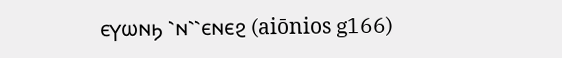ⲉⲩⲱⲛϧ ⳿ⲛ⳿⳿ⲉⲛⲉϩ (aiōnios g166)